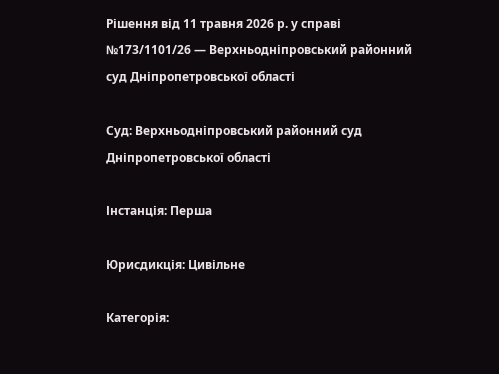Рішення від 11 травня 2026 р. у справі №173/1101/26 — Верхньодніпровський районний суд Дніпропетровської області

Суд: Верхньодніпровський районний суд Дніпропетровської області

Інстанція: Перша

Юрисдикція: Цивільне

Категорія: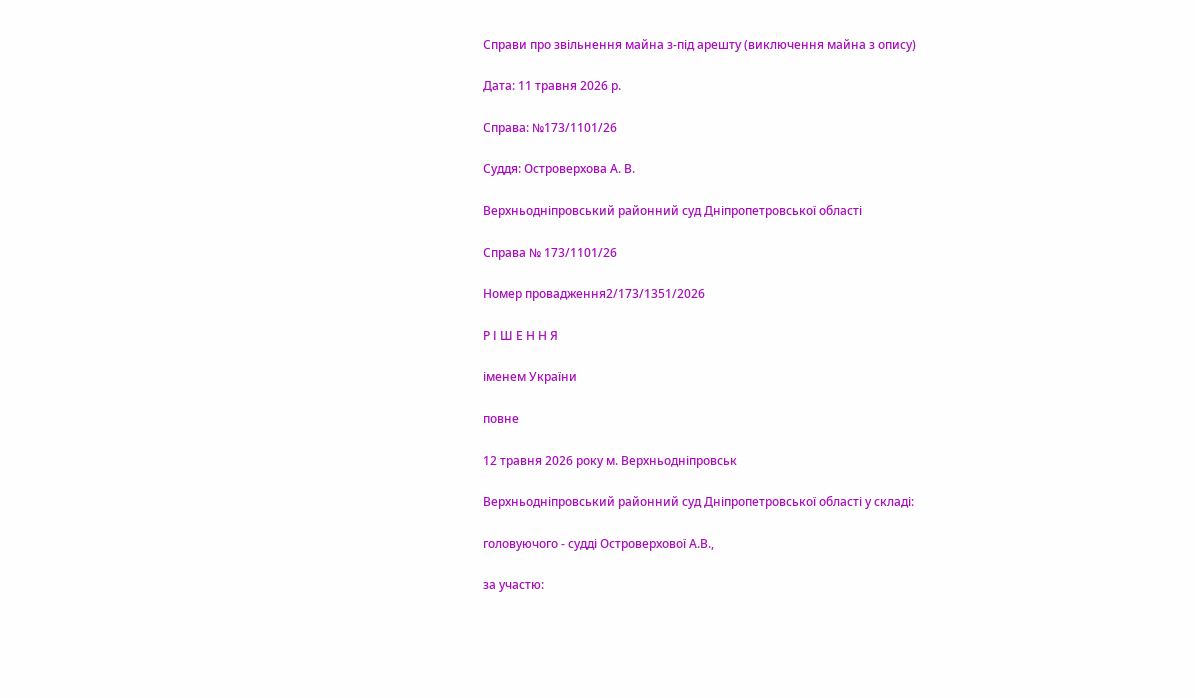Справи про звільнення майна з-під арешту (виключення майна з опису)

Дата: 11 травня 2026 р.

Справа: №173/1101/26

Суддя: Островерхова А. В.

Верхньодніпровський районний суд Дніпропетровської області

Справа № 173/1101/26

Номер провадження2/173/1351/2026

Р І Ш Е Н Н Я

іменем України

повне

12 травня 2026 року м. Верхньодніпровськ

Верхньодніпровський районний суд Дніпропетровської області у складі:

головуючого - судді Островерхової А.В.,

за участю: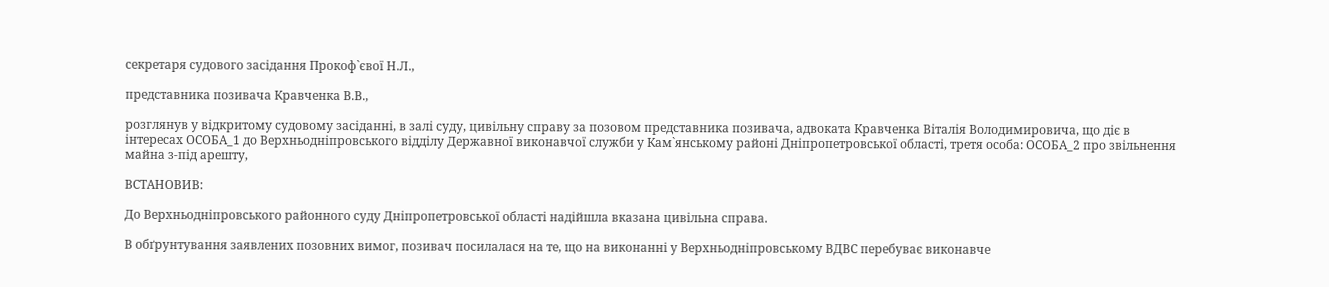секретаря судового засідання Прокоф`євої Н.Л.,

представника позивача Кравченка В.В.,

розглянув у відкритому судовому засіданні, в залі суду, цивільну справу за позовом представника позивача, адвоката Кравченка Віталія Володимировича, що діє в інтересах ОСОБА_1 до Верхньодніпровського відділу Державної виконавчої служби у Кам`янському районі Дніпропетровської області, третя особа: ОСОБА_2 про звільнення майна з-під арешту,

ВСТАНОВИВ:

До Верхньодніпровського районного суду Дніпропетровської області надійшла вказана цивільна справа.

В обґрунтування заявлених позовних вимог, позивач посилалася на те, що на виконанні у Верхньодніпровському ВДВС перебуває виконавче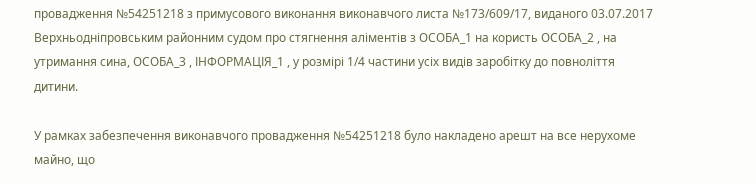провадження №54251218 з примусового виконання виконавчого листа №173/609/17, виданого 03.07.2017 Верхньодніпровським районним судом про стягнення аліментів з ОСОБА_1 на користь ОСОБА_2 , на утримання сина, ОСОБА_3 , ІНФОРМАЦІЯ_1 , у розмірі 1/4 частини усіх видів заробітку до повноліття дитини.

У рамках забезпечення виконавчого провадження №54251218 було накладено арешт на все нерухоме майно, що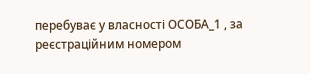перебуває у власності ОСОБА_1 , за реєстраційним номером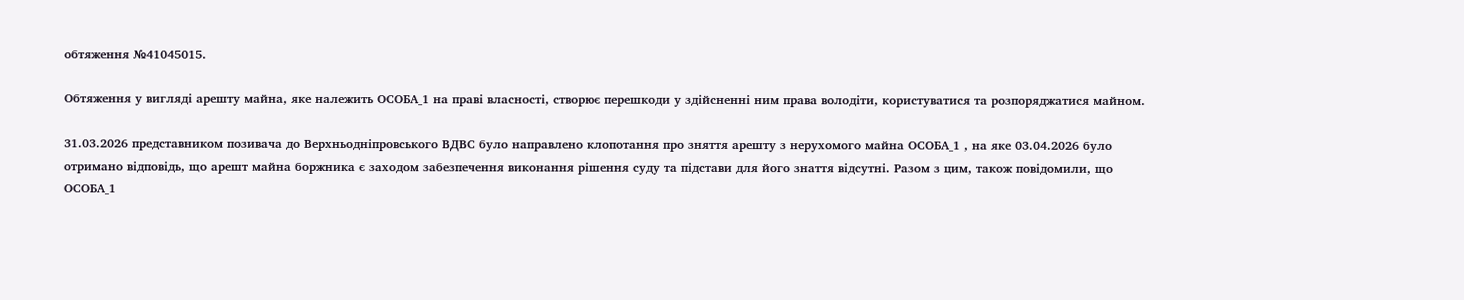обтяження №41045015.

Обтяження у вигляді арешту майна, яке належить ОСОБА_1 на праві власності, створює перешкоди у здійсненні ним права володіти, користуватися та розпоряджатися майном.

31.03.2026 представником позивача до Верхньодніпровського ВДВС було направлено клопотання про зняття арешту з нерухомого майна ОСОБА_1 , на яке 03.04.2026 було отримано відповідь, що арешт майна боржника є заходом забезпечення виконання рішення суду та підстави для його знаття відсутні. Разом з цим, також повідомили, що ОСОБА_1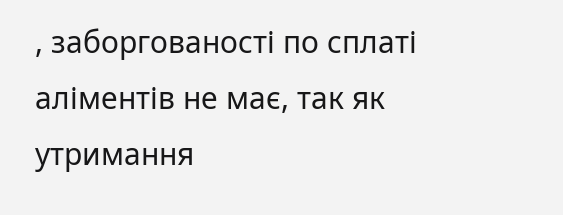, заборгованості по сплаті аліментів не має, так як утримання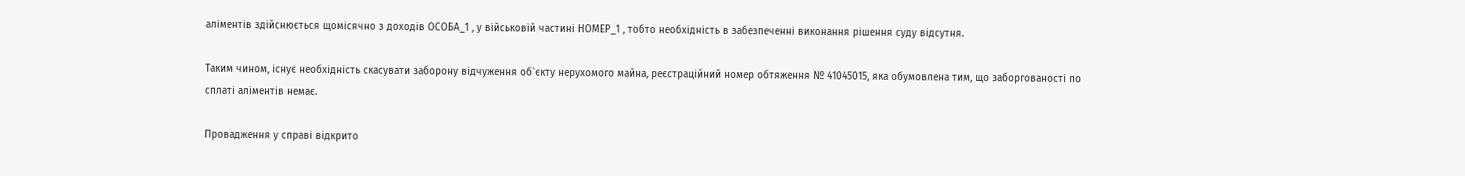аліментів здійснюється щомісячно з доходів ОСОБА_1 , у військовій частині НОМЕР_1 , тобто необхідність в забезпеченні виконання рішення суду відсутня.

Таким чином, існує необхідність скасувати заборону відчуження об`єкту нерухомого майна, реєстраційний номер обтяження № 41045015, яка обумовлена тим, що заборгованості по сплаті аліментів немає.

Провадження у справі відкрито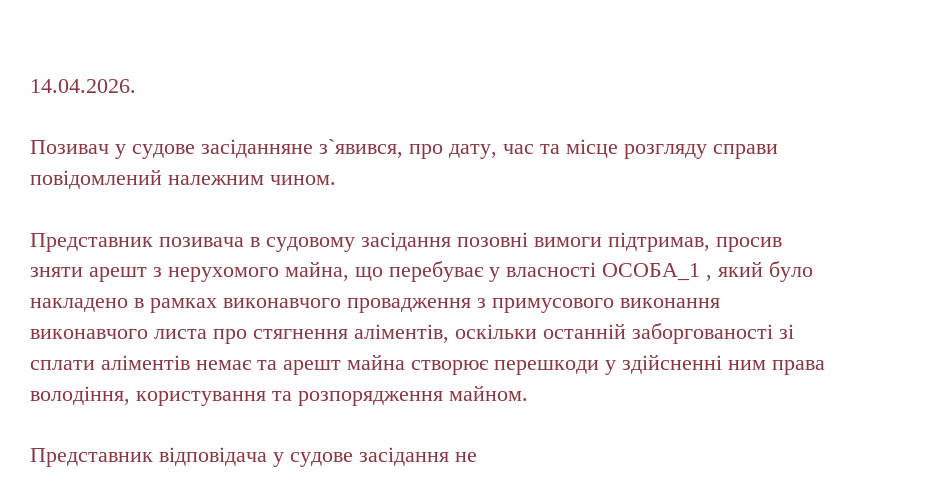14.04.2026.

Позивач у судове засіданняне з`явився, про дату, час та місце розгляду справи повідомлений належним чином.

Представник позивача в судовому засідання позовні вимоги підтримав, просив зняти арешт з нерухомого майна, що перебуває у власності ОСОБА_1 , який було накладено в рамках виконавчого провадження з примусового виконання виконавчого листа про стягнення аліментів, оскільки останній заборгованості зі сплати аліментів немає та арешт майна створює перешкоди у здійсненні ним права володіння, користування та розпорядження майном.

Представник відповідача у судове засідання не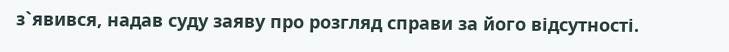з`явився, надав суду заяву про розгляд справи за його відсутності.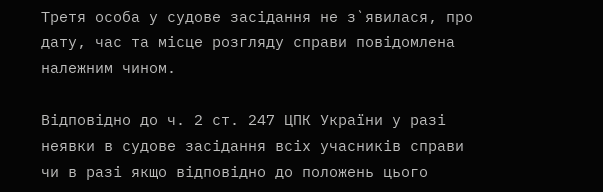Третя особа у судове засідання не з`явилася, про дату, час та місце розгляду справи повідомлена належним чином.

Відповідно до ч. 2 ст. 247 ЦПК України у разі неявки в судове засідання всіх учасників справи чи в разі якщо відповідно до положень цього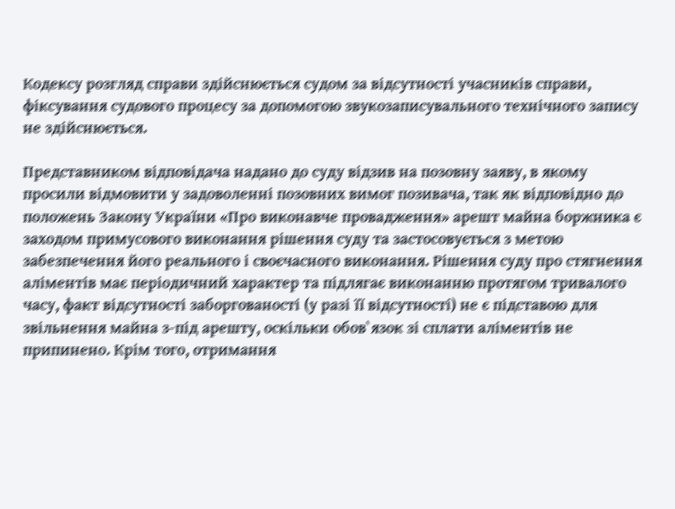Кодексу розгляд справи здійснюється судом за відсутності учасників справи, фіксування судового процесу за допомогою звукозаписувального технічного запису не здійснюється.

Представником відповідача надано до суду відзив на позовну заяву, в якому просили відмовити у задоволенні позовних вимог позивача, так як відповідно до положень Закону України «Про виконавче провадження» арешт майна боржника є заходом примусового виконання рішення суду та застосовується з метою забезпечення його реального і своєчасного виконання. Рішення суду про стягнення аліментів має періодичний характер та підлягає виконанню протягом тривалого часу, факт відсутності заборгованості (у разі її відсутності) не є підставою для звільнення майна з-під арешту, оскільки обов`язок зі сплати аліментів не припинено. Крім того, отримання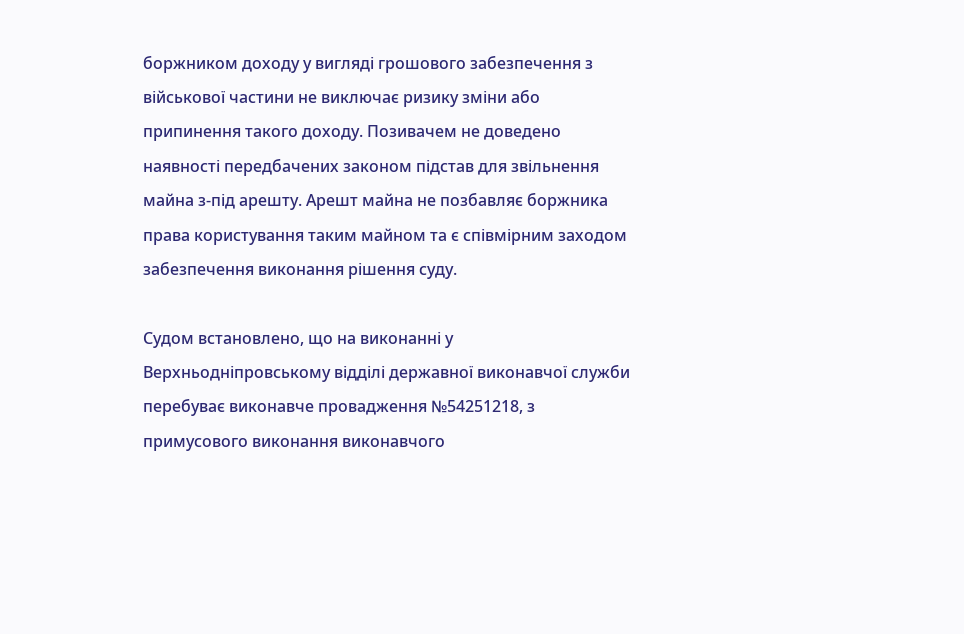боржником доходу у вигляді грошового забезпечення з військової частини не виключає ризику зміни або припинення такого доходу. Позивачем не доведено наявності передбачених законом підстав для звільнення майна з-під арешту. Арешт майна не позбавляє боржника права користування таким майном та є співмірним заходом забезпечення виконання рішення суду.

Судом встановлено, що на виконанні у Верхньодніпровському відділі державної виконавчої служби перебуває виконавче провадження №54251218, з примусового виконання виконавчого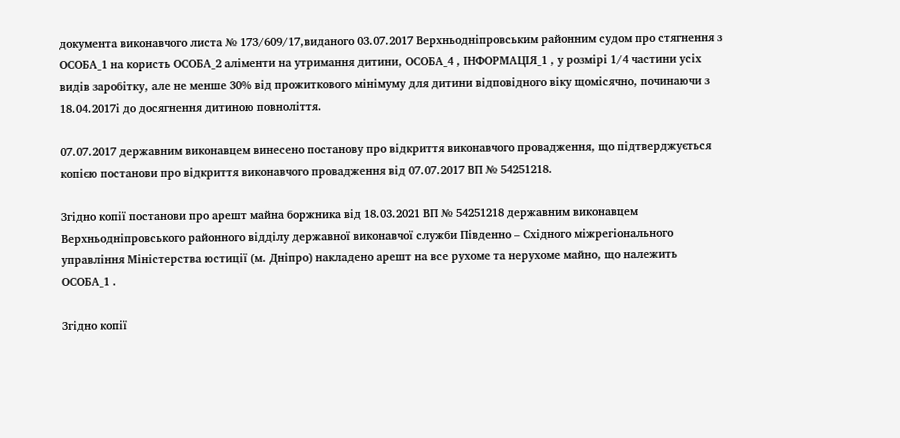документа виконавчого листа № 173/609/17,виданого 03.07.2017 Верхньодніпровським районним судом про стягнення з ОСОБА_1 на користь ОСОБА_2 аліменти на утримання дитини, ОСОБА_4 , ІНФОРМАЦІЯ_1 , у розмірі 1/4 частини усіх видів заробітку, але не менше 30% від прожиткового мінімуму для дитини відповідного віку щомісячно, починаючи з 18.04.2017і до досягнення дитиною повноліття.

07.07.2017 державним виконавцем винесено постанову про відкриття виконавчого провадження, що підтверджується копією постанови про відкриття виконавчого провадження від 07.07.2017 ВП № 54251218.

Згідно копії постанови про арешт майна боржника від 18.03.2021 ВП № 54251218 державним виконавцем Верхньодніпровського районного відділу державної виконавчої служби Південно – Східного міжрегіонального управління Міністерства юстиції (м. Дніпро) накладено арешт на все рухоме та нерухоме майно, що належить ОСОБА_1 .

Згідно копії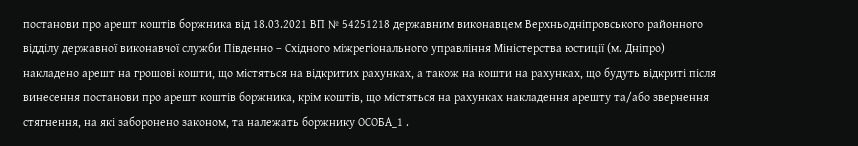постанови про арешт коштів боржника від 18.03.2021 ВП № 54251218 державним виконавцем Верхньодніпровського районного відділу державної виконавчої служби Південно – Східного міжрегіонального управління Міністерства юстиції (м. Дніпро) накладено арешт на грошові кошти, що містяться на відкритих рахунках, а також на кошти на рахунках, що будуть відкриті після винесення постанови про арешт коштів боржника, крім коштів, що містяться на рахунках накладення арешту та/або звернення стягнення, на які заборонено законом, та належать боржнику ОСОБА_1 .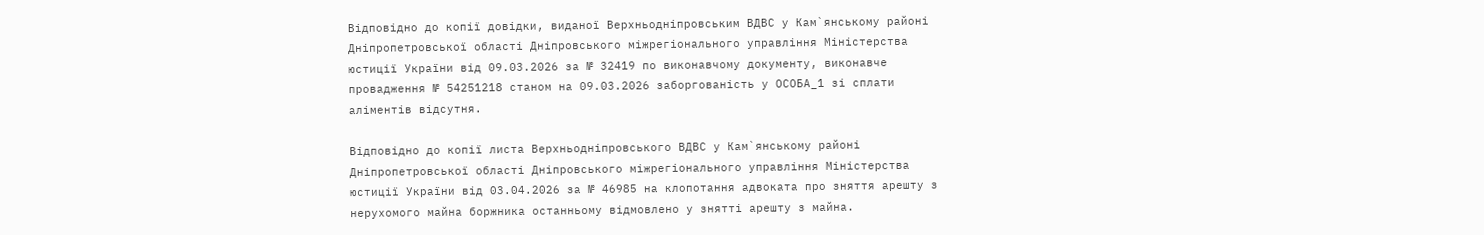Відповідно до копії довідки, виданої Верхньодніпровським ВДВС у Кам`янському районі Дніпропетровської області Дніпровського міжрегіонального управління Міністерства юстиції України від 09.03.2026 за № 32419 по виконавчому документу, виконавче провадження № 54251218 станом на 09.03.2026 заборгованість у ОСОБА_1 зі сплати аліментів відсутня.

Відповідно до копії листа Верхньодніпровського ВДВС у Кам`янському районі Дніпропетровської області Дніпровського міжрегіонального управління Міністерства юстиції України від 03.04.2026 за № 46985 на клопотання адвоката про зняття арешту з нерухомого майна боржника останньому відмовлено у знятті арешту з майна.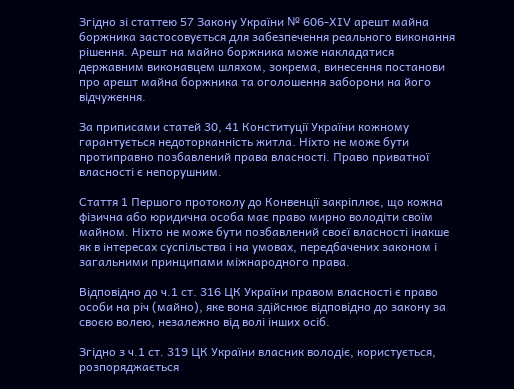Згідно зі статтею 57 Закону України № 606-ХІV арешт майна боржника застосовується для забезпечення реального виконання рішення. Арешт на майно боржника може накладатися державним виконавцем шляхом, зокрема, винесення постанови про арешт майна боржника та оголошення заборони на його відчуження.

За приписами статей 30, 41 Конституції України кожному гарантується недоторканність житла. Ніхто не може бути протиправно позбавлений права власності. Право приватної власності є непорушним.

Стаття 1 Першого протоколу до Конвенції закріплює, що кожна фізична або юридична особа має право мирно володіти своїм майном. Ніхто не може бути позбавлений своєї власності інакше як в інтересах суспільства і на умовах, передбачених законом і загальними принципами міжнародного права.

Відповідно до ч.1 ст. 316 ЦК України правом власності є право особи на річ (майно), яке вона здійснює відповідно до закону за своєю волею, незалежно від волі інших осіб.

Згідно з ч.1 ст. 319 ЦК України власник володіє, користується, розпоряджається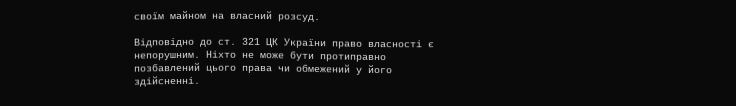своїм майном на власний розсуд.

Відповідно до ст. 321 ЦК України право власності є непорушним. Ніхто не може бути протиправно позбавлений цього права чи обмежений у його здійсненні.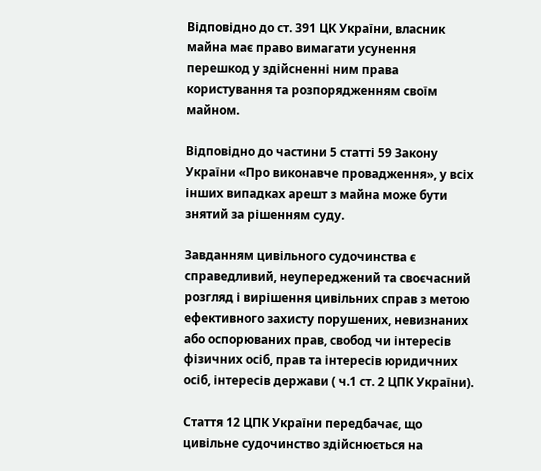Відповідно до ст. 391 ЦК України, власник майна має право вимагати усунення перешкод у здійсненні ним права користування та розпорядженням своїм майном.

Відповідно до частини 5 статті 59 Закону України «Про виконавче провадження», у всіх інших випадках арешт з майна може бути знятий за рішенням суду.

Завданням цивільного судочинства є справедливий, неупереджений та своєчасний розгляд і вирішення цивільних справ з метою ефективного захисту порушених, невизнаних або оспорюваних прав, свобод чи інтересів фізичних осіб, прав та інтересів юридичних осіб, інтересів держави ( ч.1 ст. 2 ЦПК України).

Стаття 12 ЦПК України передбачає, що цивільне судочинство здійснюється на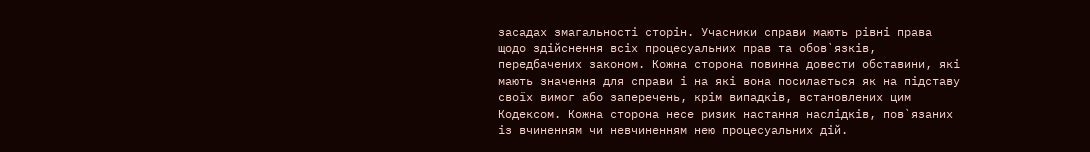засадах змагальності сторін. Учасники справи мають рівні права щодо здійснення всіх процесуальних прав та обов`язків, передбачених законом. Кожна сторона повинна довести обставини, які мають значення для справи і на які вона посилається як на підставу своїх вимог або заперечень, крім випадків, встановлених цим Кодексом. Кожна сторона несе ризик настання наслідків, пов`язаних із вчиненням чи невчиненням нею процесуальних дій.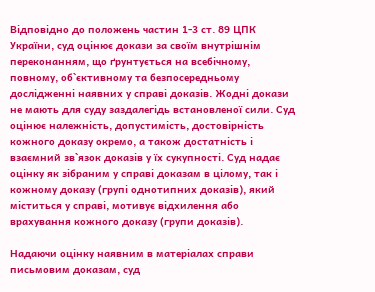Відповідно до положень частин 1-3 ст. 89 ЦПК України, суд оцінює докази за своїм внутрішнім переконанням, що ґрунтується на всебічному, повному, об`єктивному та безпосередньому дослідженні наявних у справі доказів. Жодні докази не мають для суду заздалегідь встановленої сили. Суд оцінює належність, допустимість, достовірність кожного доказу окремо, а також достатність і взаємний зв`язок доказів у їх сукупності. Суд надає оцінку як зібраним у справі доказам в цілому, так і кожному доказу (групі однотипних доказів), який міститься у справі, мотивує відхилення або врахування кожного доказу (групи доказів).

Надаючи оцінку наявним в матеріалах справи письмовим доказам, суд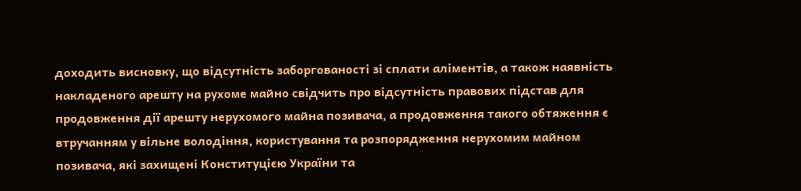доходить висновку, що відсутність заборгованості зі сплати аліментів, а також наявність накладеного арешту на рухоме майно свідчить про відсутність правових підстав для продовження дії арешту нерухомого майна позивача, а продовження такого обтяження є втручанням у вільне володіння, користування та розпорядження нерухомим майном позивача, які захищені Конституцією України та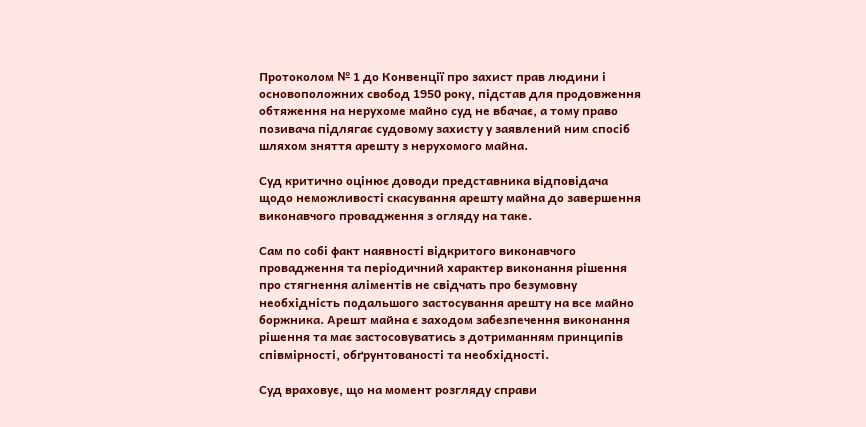Протоколом № 1 до Конвенції про захист прав людини і основоположних свобод 1950 року, підстав для продовження обтяження на нерухоме майно суд не вбачає, а тому право позивача підлягає судовому захисту у заявлений ним спосіб шляхом зняття арешту з нерухомого майна.

Суд критично оцінює доводи представника відповідача щодо неможливості скасування арешту майна до завершення виконавчого провадження з огляду на таке.

Сам по собі факт наявності відкритого виконавчого провадження та періодичний характер виконання рішення про стягнення аліментів не свідчать про безумовну необхідність подальшого застосування арешту на все майно боржника. Арешт майна є заходом забезпечення виконання рішення та має застосовуватись з дотриманням принципів співмірності, обґрунтованості та необхідності.

Суд враховує, що на момент розгляду справи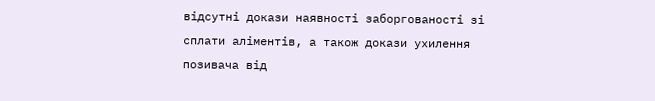відсутні докази наявності заборгованості зі сплати аліментів, а також докази ухилення позивача від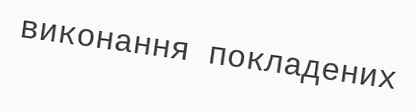виконання покладених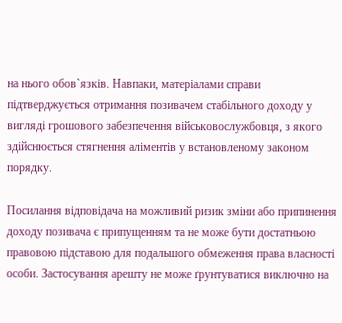на нього обов`язків. Навпаки, матеріалами справи підтверджується отримання позивачем стабільного доходу у вигляді грошового забезпечення військовослужбовця, з якого здійснюється стягнення аліментів у встановленому законом порядку.

Посилання відповідача на можливий ризик зміни або припинення доходу позивача є припущенням та не може бути достатньою правовою підставою для подальшого обмеження права власності особи. Застосування арешту не може ґрунтуватися виключно на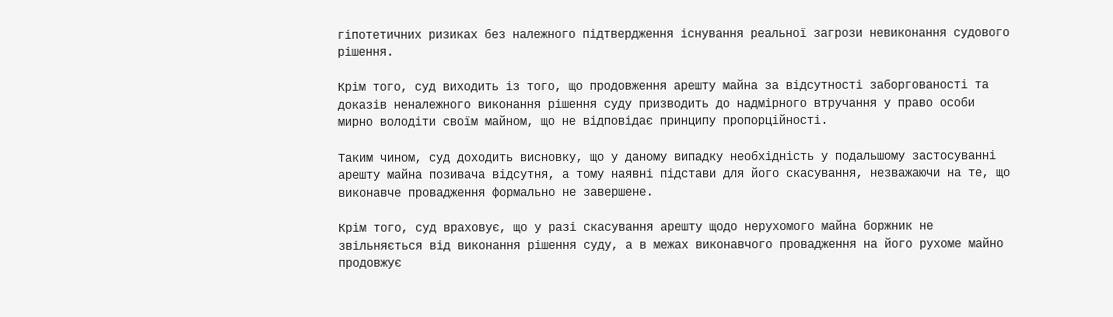гіпотетичних ризиках без належного підтвердження існування реальної загрози невиконання судового рішення.

Крім того, суд виходить із того, що продовження арешту майна за відсутності заборгованості та доказів неналежного виконання рішення суду призводить до надмірного втручання у право особи мирно володіти своїм майном, що не відповідає принципу пропорційності.

Таким чином, суд доходить висновку, що у даному випадку необхідність у подальшому застосуванні арешту майна позивача відсутня, а тому наявні підстави для його скасування, незважаючи на те, що виконавче провадження формально не завершене.

Крім того, суд враховує, що у разі скасування арешту щодо нерухомого майна боржник не звільняється від виконання рішення суду, а в межах виконавчого провадження на його рухоме майно продовжує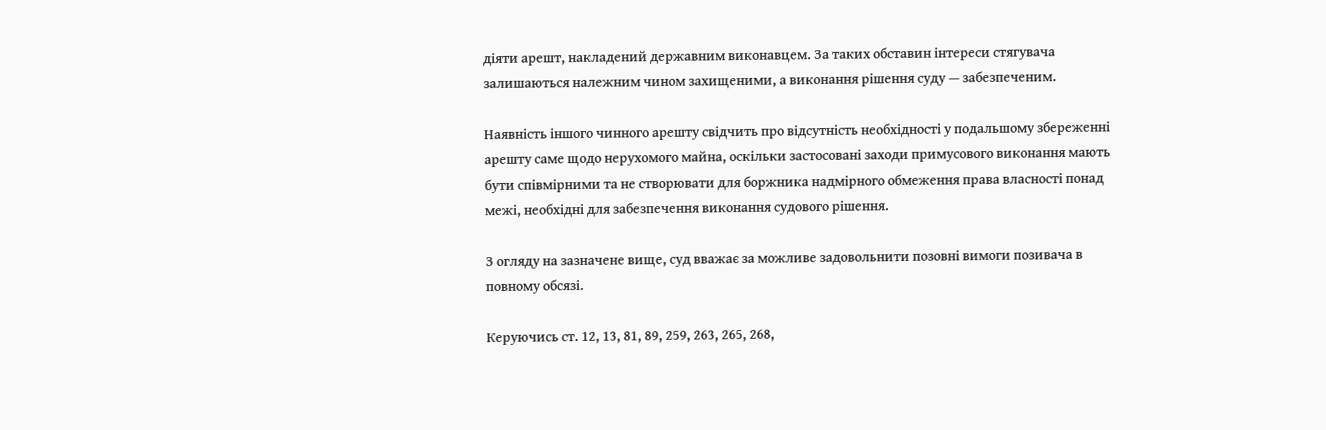діяти арешт, накладений державним виконавцем. За таких обставин інтереси стягувача залишаються належним чином захищеними, а виконання рішення суду — забезпеченим.

Наявність іншого чинного арешту свідчить про відсутність необхідності у подальшому збереженні арешту саме щодо нерухомого майна, оскільки застосовані заходи примусового виконання мають бути співмірними та не створювати для боржника надмірного обмеження права власності понад межі, необхідні для забезпечення виконання судового рішення.

З огляду на зазначене вище, суд вважає за можливе задовольнити позовні вимоги позивача в повному обсязі.

Керуючись ст. 12, 13, 81, 89, 259, 263, 265, 268,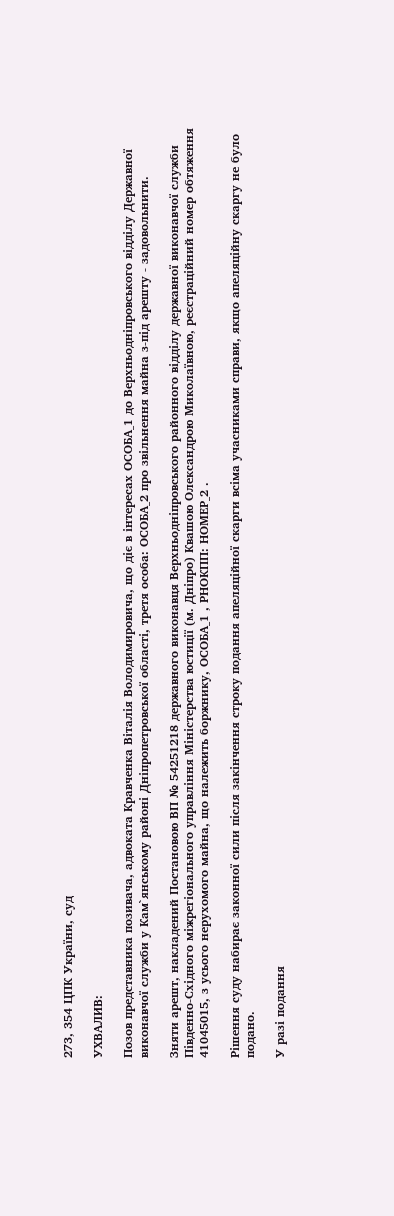273, 354 ЦПК України, суд

УХВАЛИВ:

Позов представника позивача, адвоката Кравченка Віталія Володимировича, що діє в інтересах ОСОБА_1 до Верхньодніпровського відділу Державної виконавчої служби у Кам`янському районі Дніпропетровської області, третя особа: ОСОБА_2 про звільнення майна з-під арешту - задовольнити.

Зняти арешт, накладений Постановою ВП № 54251218 державного виконавця Верхньодніпровського районного відділу державної виконавчої служби Південно-Східного міжрегіонального управління Міністерства юстиції (м. Дніпро) Квашою Олександрою Миколаївною, реєстраційний номер обтяження 41045015, з усього нерухомого майна, що належить боржнику, ОСОБА_1 , РНОКПП: НОМЕР_2 .

Рішення суду набирає законної сили після закінчення строку подання апеляційної скарги всіма учасниками справи, якщо апеляційну скаргу не було подано.

У разі подання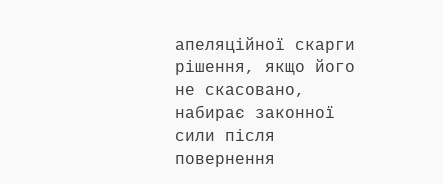апеляційної скарги рішення, якщо його не скасовано, набирає законної сили після повернення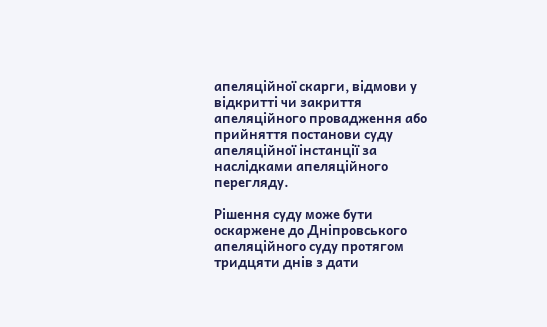апеляційної скарги, відмови у відкритті чи закриття апеляційного провадження або прийняття постанови суду апеляційної інстанції за наслідками апеляційного перегляду.

Рішення суду може бути оскаржене до Дніпровського апеляційного суду протягом тридцяти днів з дати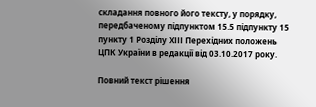складання повного його тексту, у порядку, передбаченому підпунктом 15.5 підпункту 15 пункту 1 Розділу ХІІІ Перехідних положень ЦПК України в редакції від 03.10.2017 року.

Повний текст рішення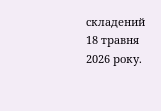складений 18 травня 2026 року.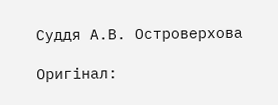Суддя А.В. Островерхова

Оригінал: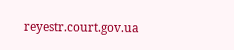reyestr.court.gov.ua